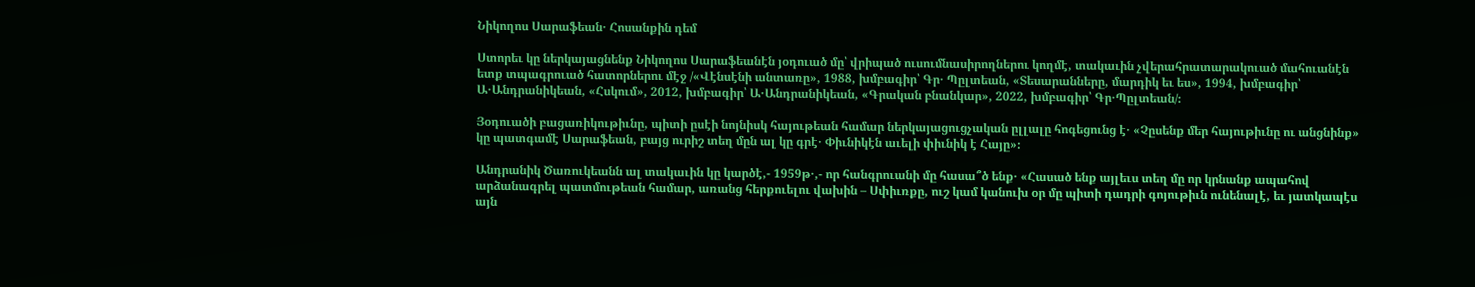Նիկողոս Սարաֆեան․ Հոսանքին դեմ

Ստորեւ կը ներկայացնենք Նիկողոս Սարաֆեանէն յօդուած մը՝ վրիպած ուսումնասիրողներու կողմէ, տակաւին չվերահրատարակուած մահուանէն ետք տպագրուած հատորներու մէջ /«Վէնսէնի անտառը», 1988, խմբագիր՝ Գր․ Պըլտեան, «Տեսարանները, մարդիկ եւ ես», 1994, խմբագիր՝ Ա․Անդրանիկեան, «Հսկում», 2012, խմբագիր՝ Ա․Անդրանիկեան, «Գրական բնանկար», 2022, խմբագիր՝ Գր․Պըլտեան/։

Յօդուածի բացառիկութիւնը, պիտի ըսէի նոյնիսկ հայութեան համար ներկայացուցչական ըլլալը հոգեցունց է․ «Չըսենք մեր հայութիւնը ու անցնինք» կը պատգամէ Սարաֆեան, բայց ուրիշ տեղ մըն ալ կը գրէ․ Փիւնիկէն աւելի փիւնիկ է Հայը»։

Անդրանիկ Ծառուկեանն ալ տակաւին կը կարծէ,- 1959թ․,- որ հանգրուանի մը հասա՞ծ ենք․ «Հասած ենք այլեւս տեղ մը որ կրնանք ապահով արձանագրել պատմութեան համար, առանց հերքուելու վախին – Սփիւռքը, ուշ կամ կանուխ օր մը պիտի դադրի գոյութիւն ունենալէ, եւ յատկապէս այն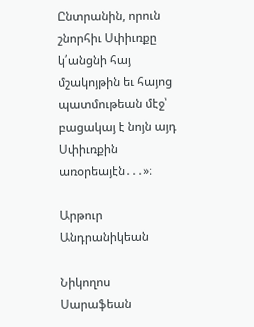Ընտրանին, որուն շնորհիւ Սփիւռքը կ՛անցնի հայ մշակոյթին եւ հայոց պատմութեան մէջ՝ բացակայ է նոյն այդ Սփիւռքին առօրեայէն․․․»։

Արթուր Անդրանիկեան

Նիկողոս Սարաֆեան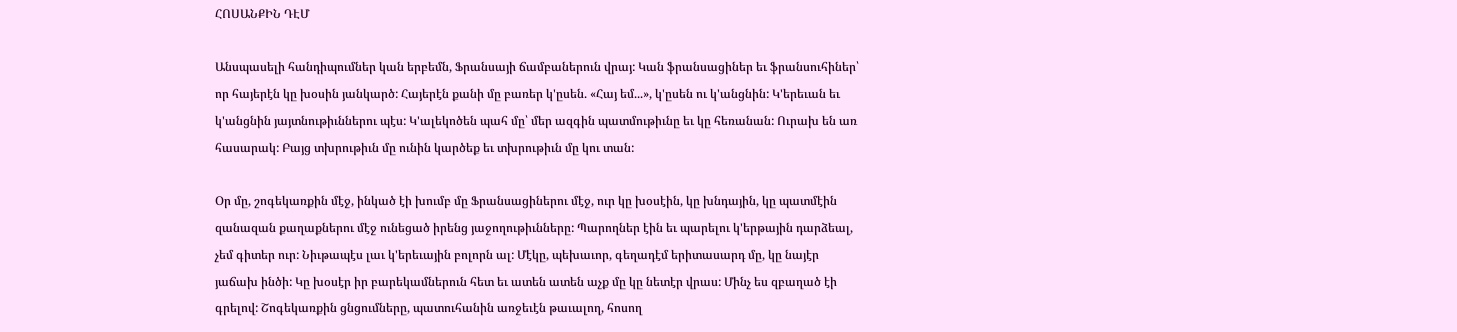ՀՈՍԱՆՔԻՆ ԴԷՄ

Անսպասելի հանդիպումներ կան երբեմն, Ֆրանսայի ճամբաներուն վրայ: Կան ֆրանսացիներ եւ ֆրանսուհիներ՝ որ հայերէն կը խօսին յանկարծ: Հայերէն քանի մը բառեր կ'ըսեն. «Հայ եմ...», կ'ըսեն ու կ'անցնին: Կ'երեւան եւ կ'անցնին յայտնութիւններու պէս: Կ'ալեկոծեն պահ մը՝ մեր ազգին պատմութիւնը եւ կը հեռանան: Ուրախ են առ հասարակ: Բայց տխրութիւն մը ունին կարծեք եւ տխրութիւն մը կու տան:

Օր մը, շոգեկառքին մէջ, ինկած էի խումբ մը Ֆրանսացիներու մէջ, ուր կը խօսէին, կը խնդային, կը պատմէին զանազան քաղաքներու մէջ ունեցած իրենց յաջողութիւնները: Պարողներ էին եւ պարելու կ'երթային դարձեալ, չեմ գիտեր ուր: Նիւթապէս լաւ կ'երեւային բոլորն ալ: Մէկը, պեխաւոր, գեղադէմ երիտասարդ մը, կը նայէր յաճախ ինծի: Կը խօսէր իր բարեկամներուն հետ եւ ատեն ատեն աչք մը կը նետէր վրաս: Մինչ ես զբաղած էի գրելով: Շոգեկառքին ցնցումները, պատուհանին առջեւէն թաւալող, հոսող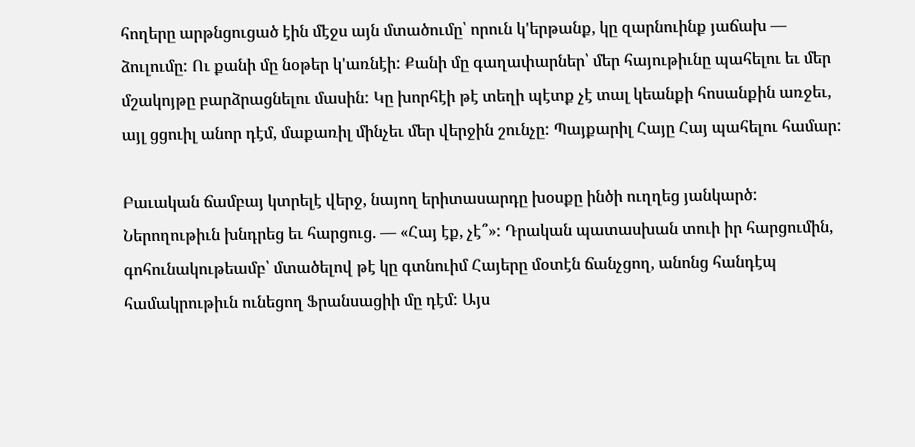հողերը արթնցուցած էին մէջս այն մտածումը՝ որուն կ'երթանք, կը զարնուինք յաճախ — ձուլումը: Ու քանի մը նօթեր կ'առնէի: Քանի մը գաղափարներ՝ մեր հայութիւնը պահելու եւ մեր մշակոյթը բարձրացնելու մասին: Կը խորհէի թէ տեղի պէտք չէ տալ կեանքի հոսանքին առջեւ, այլ ցցուիլ անոր դէմ, մաքառիլ մինչեւ մեր վերջին շունչը: Պայքարիլ Հայը Հայ պահելու համար:

Բաւական ճամբայ կտրելէ վերջ, նայող երիտասարդը խօսքը ինծի ուղղեց յանկարծ: Ներողութիւն խնդրեց եւ հարցուց. — «Հայ էք, չէ՞»: Դրական պատասխան տուի իր հարցումին, գոհունակութեամբ՝ մտածելով թէ կը գտնուիմ Հայերը մօտէն ճանչցող, անոնց հանդէպ համակրութիւն ունեցող Ֆրանսացիի մը դէմ: Այս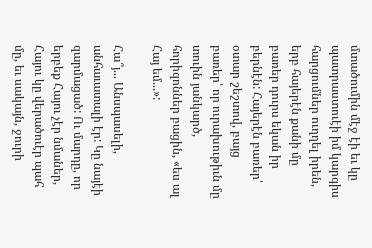մտածումին մէջ էի եւ կը պատրաստուէի իմ կարգիս հարցումներ ուղղել իրեն, երբ հայերէն քանի մը բառեր դուրս եկան իր բերնէն: Հայերէն բառեր՝ օտար շեշտով, բայց բառեր՝ որ ուրախութիւն մը տուին յանկարծ, հորիզոններ բացին, «ես ալ Հայ եմ...»:

Հա՞յ... Անսպասելի, անհաւատալի էր: Կը նայէի զարմացած: Ու մարդը, որ երբեք Հայու չէր նմաներ, Հայու կը վերածուէր պահ մը, եւ սակայն, ջուրի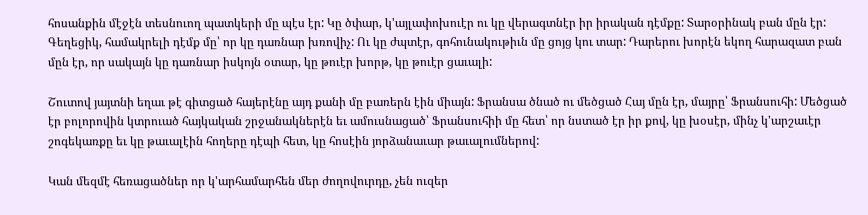հոսանքին մէջէն տեսնուող պատկերի մը պէս էր: Կը ծփար, կ'այլափոխուէր ու կը վերագտնէր իր իրական դէմքը: Տարօրինակ բան մըն էր: Գեղեցիկ, համակրելի դէմք մը՝ որ կը դառնար խռովիչ: Ու կը ժպտէր, գոհունակութիւն մը ցոյց կու տար: Դարերու խորէն եկող հարազատ բան մըն էր, որ սակայն կը դառնար իսկոյն օտար, կը թուէր խորթ, կը թուէր ցաւալի:

Շուտով յայտնի եղաւ թէ գիտցած հայերէնը այդ քանի մը բառերն էին միայն: Ֆրանսա ծնած ու մեծցած Հայ մըն էր, մայրը՝ Ֆրանսուհի: Մեծցած էր բոլորովին կտրուած հայկական շրջանակներէն եւ ամուսնացած՝ Ֆրանսուհիի մը հետ՝ որ նստած էր իր քով, կը խօսէր, մինչ կ'արշաւէր շոգեկառքը եւ կը թաւալէին հողերը դէպի հետ, կը հոսէին յորձանաւար թաւալումներով:

Կան մեզմէ հեռացածներ որ կ'արհամարհեն մեր ժողովուրդը, չեն ուզեր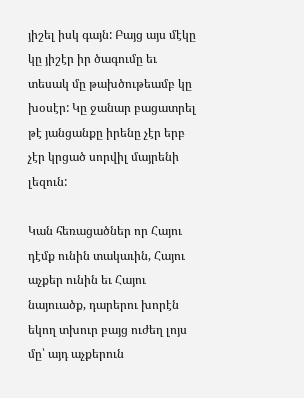յիշել իսկ գայն: Բայց այս մէկը կը յիշէր իր ծագումը եւ տեսակ մը թախծութեամբ կը խօսէր: Կը ջանար բացատրել թէ յանցանքը իրենը չէր երբ չէր կրցած սորվիլ մայրենի լեզուն:

Կան հեռացածներ որ Հայու դէմք ունին տակաւին, Հայու աչքեր ունին եւ Հայու նայուածք, դարերու խորէն եկող տխուր բայց ուժեղ լոյս մը՝ այդ աչքերուն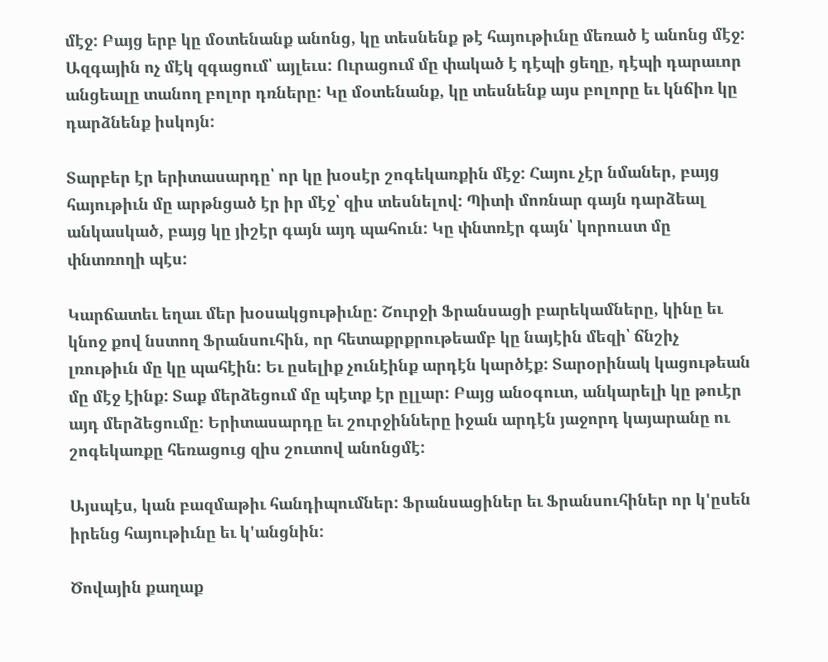մէջ: Բայց երբ կը մօտենանք անոնց, կը տեսնենք թէ հայութիւնը մեռած է անոնց մէջ: Ազգային ոչ մէկ զգացում՝ այլեւս: Ուրացում մը փակած է դէպի ցեղը, դէպի դարաւոր անցեալը տանող բոլոր դռները: Կը մօտենանք, կը տեսնենք այս բոլորը եւ կնճիռ կը դարձնենք իսկոյն:

Տարբեր էր երիտասարդը՝ որ կը խօսէր շոգեկառքին մէջ: Հայու չէր նմաներ, բայց հայութիւն մը արթնցած էր իր մէջ՝ զիս տեսնելով: Պիտի մոռնար գայն դարձեալ անկասկած, բայց կը յիշէր գայն այդ պահուն: Կը փնտռէր գայն՝ կորուստ մը փնտռողի պէս:

Կարճատեւ եղաւ մեր խօսակցութիւնը: Շուրջի Ֆրանսացի բարեկամները, կինը եւ կնոջ քով նստող Ֆրանսուհին, որ հետաքրքրութեամբ կը նայէին մեզի՝ ճնշիչ լռութիւն մը կը պահէին: Եւ ըսելիք չունէինք արդէն կարծէք: Տարօրինակ կացութեան մը մէջ էինք: Տաք մերձեցում մը պէտք էր ըլլար: Բայց անօգուտ, անկարելի կը թուէր այդ մերձեցումը: Երիտասարդը եւ շուրջինները իջան արդէն յաջորդ կայարանը ու շոգեկառքը հեռացուց զիս շուտով անոնցմէ:

Այսպէս, կան բազմաթիւ հանդիպումներ: Ֆրանսացիներ եւ Ֆրանսուհիներ որ կ'ըսեն իրենց հայութիւնը եւ կ'անցնին:

Ծովային քաղաք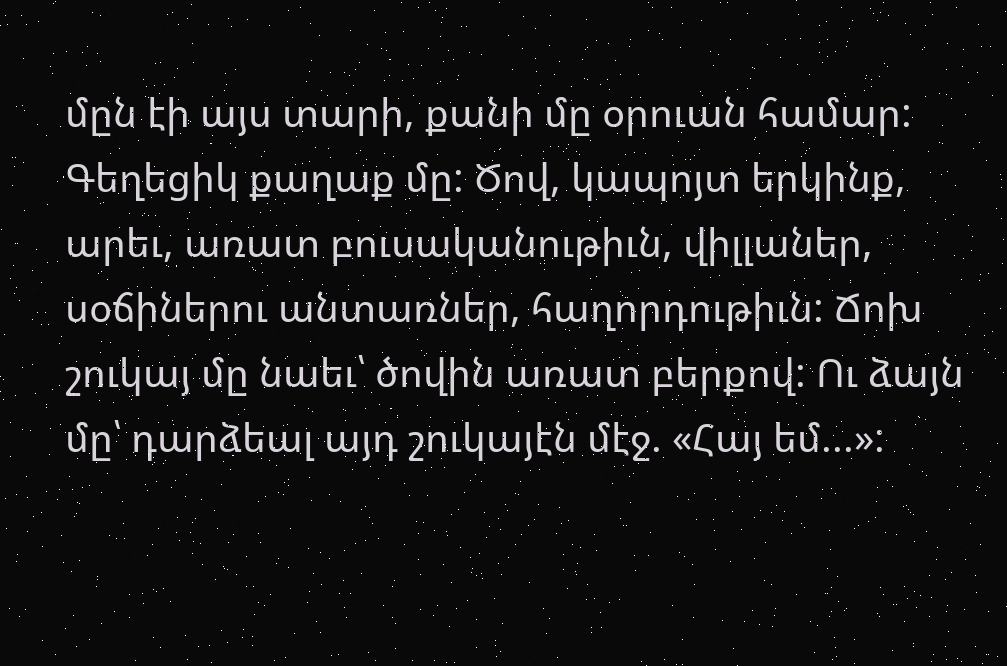մըն էի այս տարի, քանի մը օրուան համար: Գեղեցիկ քաղաք մը: Ծով, կապոյտ երկինք, արեւ, առատ բուսականութիւն, վիլլաներ, սօճիներու անտառներ, հաղորդութիւն: Ճոխ շուկայ մը նաեւ՝ ծովին առատ բերքով: Ու ձայն մը՝ դարձեալ այդ շուկայէն մէջ. «Հայ եմ...»: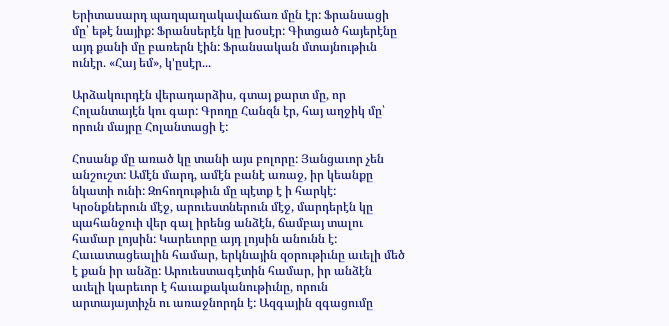Երիտասարդ պաղպաղակավաճառ մըն էր: Ֆրանսացի մը՝ եթէ նայիք: Ֆրանսերէն կը խօսէր: Գիտցած հայերէնը այդ քանի մը բառերն էին: Ֆրանսական մտայնութիւն ունէր. «Հայ եմ», կ'ըսէր...

Արձակուրդէն վերադարձիս, գտայ քարտ մը, որ Հոլանտայէն կու գար: Գրողը Հանզն էր, հայ աղջիկ մը՝ որուն մայրը Հոլանտացի է:

Հոսանք մը առած կը տանի այս բոլորը: Յանցաւոր չեն անշուշտ: Ամէն մարդ, ամէն բանէ առաջ, իր կեանքը նկատի ունի: Զոհողութիւն մը պէտք է ի հարկէ: Կրօնքներուն մէջ, արուեստներուն մէջ, մարդերէն կը պահանջուի վեր գալ իրենց անձէն, ճամբայ տալու համար լոյսին: Կարեւորը այդ լոյսին անունն է: Հաւատացեալին համար, երկնային զօրութիւնը աւելի մեծ է քան իր անձը: Արուեստագէտին համար, իր անձէն աւելի կարեւոր է հաւաքականութիւնը, որուն արտայայտիչն ու առաջնորդն է: Ազգային զգացումը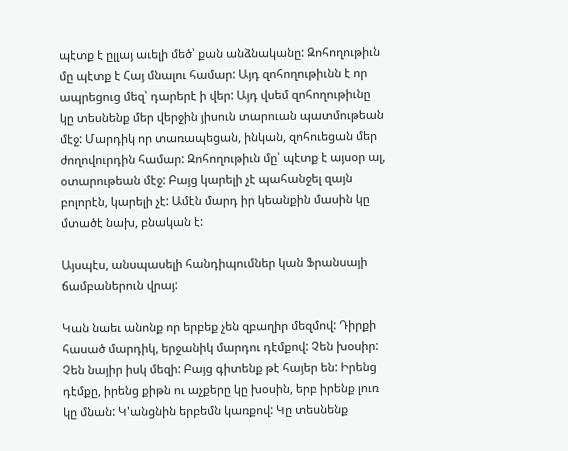պէտք է ըլլայ աւելի մեծ՝ քան անձնականը: Զոհողութիւն մը պէտք է Հայ մնալու համար: Այդ զոհողութիւնն է որ ապրեցուց մեզ՝ դարերէ ի վեր: Այդ վսեմ զոհողութիւնը կը տեսնենք մեր վերջին յիսուն տարուան պատմութեան մէջ: Մարդիկ որ տառապեցան, ինկան, զոհուեցան մեր ժողովուրդին համար: Զոհողութիւն մը՝ պէտք է այսօր ալ, օտարութեան մէջ: Բայց կարելի չէ պահանջել զայն բոլորէն, կարելի չէ: Ամէն մարդ իր կեանքին մասին կը մտածէ նախ, բնական է:

Այսպէս, անսպասելի հանդիպումներ կան Ֆրանսայի ճամբաներուն վրայ:

Կան նաեւ անոնք որ երբեք չեն զբաղիր մեզմով: Դիրքի հասած մարդիկ, երջանիկ մարդու դէմքով: Չեն խօսիր: Չեն նայիր իսկ մեզի: Բայց գիտենք թէ հայեր են: Իրենց դէմքը, իրենց քիթն ու աչքերը կը խօսին, երբ իրենք լուռ կը մնան: Կ'անցնին երբեմն կառքով: Կը տեսնենք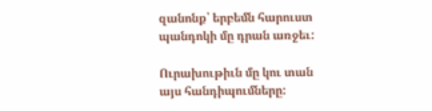զանոնք՝ երբեմն հարուստ պանդոկի մը դրան առջեւ:

Ուրախութիւն մը կու տան այս հանդիպումները: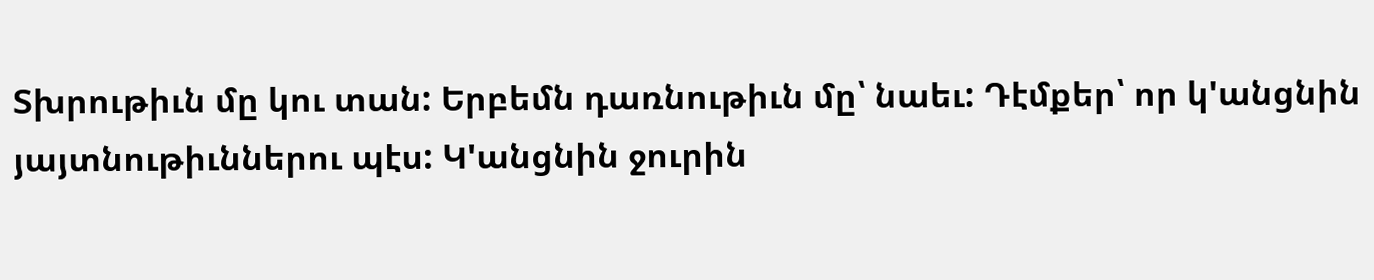Տխրութիւն մը կու տան: Երբեմն դառնութիւն մը՝ նաեւ: Դէմքեր՝ որ կ'անցնին յայտնութիւններու պէս: Կ'անցնին ջուրին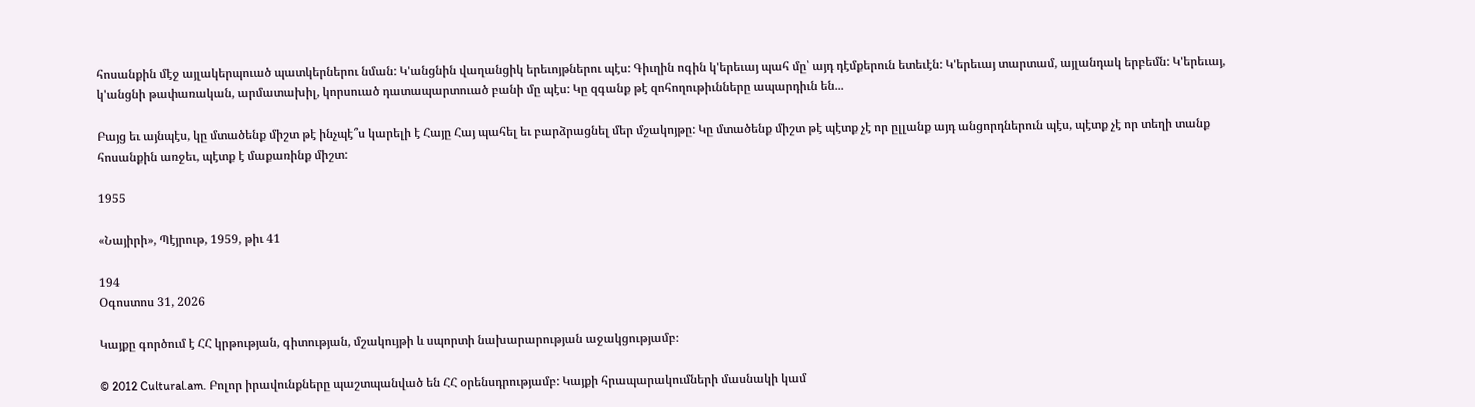հոսանքին մէջ այլակերպուած պատկերներու նման: Կ'անցնին վաղանցիկ երեւոյթներու պէս: Գիւղին ոգին կ'երեւայ պահ մը՝ այդ դէմքերուն ետեւէն: Կ'երեւայ տարտամ, այլանդակ երբեմն: Կ'երեւայ, կ'անցնի թափառական, արմատախիլ, կորսուած դատապարտուած բանի մը պէս: Կը զգանք թէ զոհողութիւնները ապարդիւն են...

Բայց եւ այնպէս, կը մտածենք միշտ թէ ինչպէ՞ս կարելի է Հայը Հայ պահել եւ բարձրացնել մեր մշակոյթը: Կը մտածենք միշտ թէ պէտք չէ որ ըլլանք այդ անցորդներուն պէս, պէտք չէ որ տեղի տանք հոսանքին առջեւ, պէտք է մաքառինք միշտ:

1955

«Նայիրի», Պէյրութ, 1959, թիւ 41

194
Օգոստոս 31, 2026

Կայքը գործում է ՀՀ կրթության, գիտության, մշակույթի և սպորտի նախարարության աջակցությամբ։

© 2012 Cultural.am. Բոլոր իրավունքները պաշտպանված են ՀՀ օրենսդրությամբ: Կայքի հրապարակումների մասնակի կամ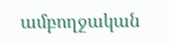ամբողջական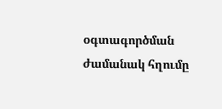օգտագործման ժամանակ հղումը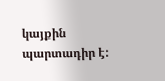կայքին պարտադիր է: